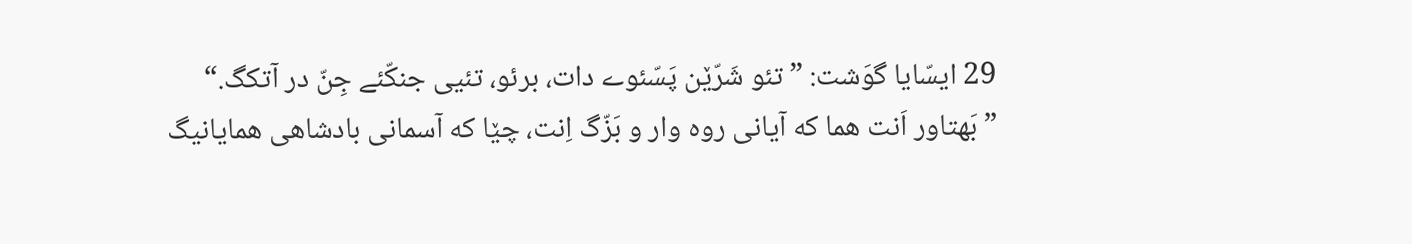29 ایسّایا گوَشت: ”تئو شَرّێن پَسّئوے دات، برئو، تئیی جنکّئے جِنّ در آتکگ.“
”بَهتاور اَنت هما که آیانی روه وار و بَزّگ اِنت، چێا که آسمانی بادشاهی همایانیگ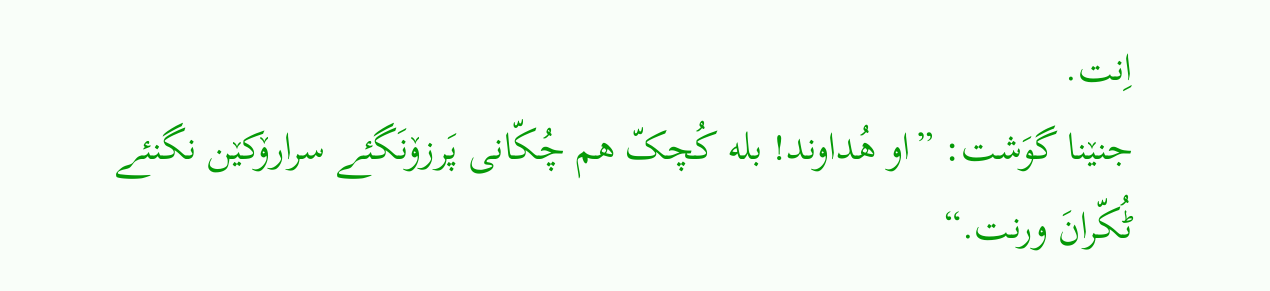اِنت.
جنێنا گوَشت: ”او هُداوند! بله کُچکّ هم چُکّانی پَرزۆنَگئے سرارۆکێن نگنئے ٹُکّرانَ ورنت.“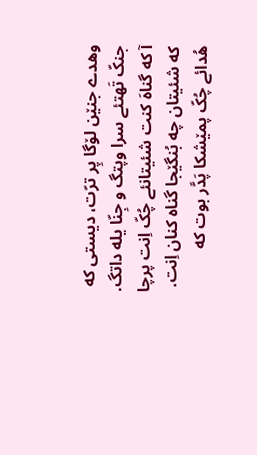وهدے جنێن لۆگا پِر ترّت، دیستی که جنکّ تَهتئے سرا وپتگ و جِنّا یله داتگ.
آ که گناهَ کنت شئیتانئے چُکّ اِنت پرچا که شئیتان چه بُنگێجا گناه کنان اِنت. هُدائے چُکّ پمێشکا پَدَّر بوت که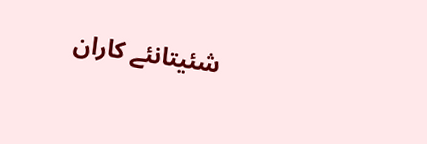شئیتانئے کاران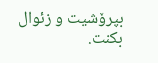بپرۆشیت و زئوال بکنت.